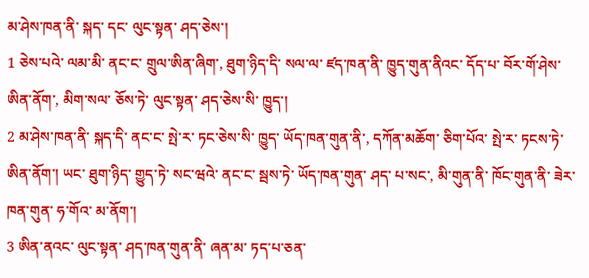མ་ཤེས་ཁན་ནི་ སྐད་ དང་ ལུང་སྟན་ ཤད་ཅེས་།
1 ཅེས་པའེ་ ལམ་མི་ ནང་ང་ གྲུལ་ཨིན་ཞིག་, ཐུག་ཉིད་དི་ སལ་ལ་ ཛད་ཁན་ནི་ ཁྱུད་གུན་ནིའང་ དོད་པ་ བོར་གོ་ཤེས་ ཨིན་ནོག་, མིག་སལ་ ཅོས་ཏེ་ ལུང་སྟན་ ཤད་ཅེས་སི་ ཁྱུད་།
2 མ་ཤེས་ཁན་ནི་ སྐད་དི་ ནང་ང་ སྤེ་ར་ ཏང་ཅེས་སི་ ཁྱུད་ ཡོད་ཁན་གུན་ནི་, དཀོན་མཆོག་ ཅིག་པོའ་ སྤེ་ར་ ཏངས་ཏེ་ ཨིན་ནོག་། ཡང་ ཐུག་ཉིད་ གྱུད་ཏེ་ སང་ཝའེ་ ནང་ང་ སྦས་ཏེ་ ཡོད་ཁན་གུན་ ཤད་ པ་སང་, མི་གུན་ནི་ ཁོང་གུན་ནི་ ཟེར་ཁན་གུན་ ཧ་གོའ་ མ་ནོག་།
3 ཨིན་ནའང་ ལུང་སྟན་ ཤད་ཁན་གུན་ནི་ ཞན་མ་ ཏད་པ་ཅན་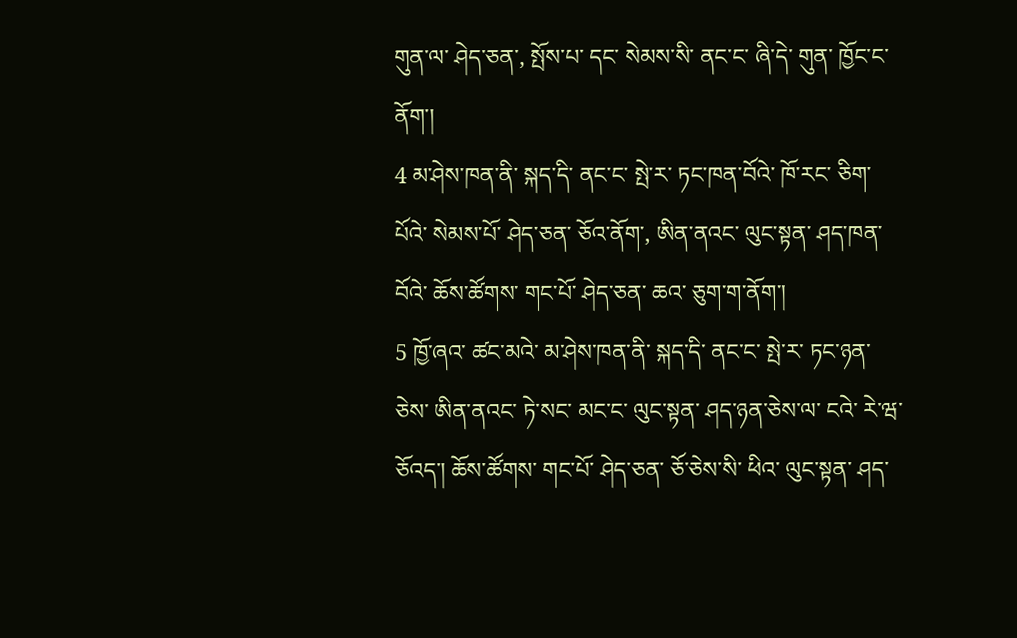གུན་ལ་ ཤེད་ཅན་, སྤོས་པ་ དང་ སེམས་སི་ ནང་ང་ ཞི་དེ་ གུན་ ཁྱོང་ང་ནོག་།
4 མ་ཤེས་ཁན་ནི་ སྐད་དི་ ནང་ང་ སྤེ་ར་ ཏང་ཁན་བོའེ་ ཁོ་རང་ ཅིག་པོའེ་ སེམས་པོ་ ཤེད་ཅན་ ཅོའ་ནོག་, ཨིན་ནའང་ ལུང་སྟན་ ཤད་ཁན་བོའེ་ ཆོས་ཚོགས་ གང་པོ་ ཤེད་ཅན་ ཆའ་ ཅུག་ག་ནོག་།
5 ཁྱོ་ཞའ་ ཚང་མའེ་ མ་ཤེས་ཁན་ནི་ སྐད་དི་ ནང་ང་ སྤེ་ར་ ཏང་ཉན་ཅེས་ ཨིན་ནའང་ ཏེ་སང་ མང་ང་ ལུང་སྟན་ ཤད་ཉན་ཅེས་ལ་ ངའེ་ རེ་ཝ་ ཅོའད་། ཆོས་ཚོགས་ གང་པོ་ ཤེད་ཅན་ ཅོ་ཅེས་སི་ ཕིའ་ ལུང་སྟན་ ཤད་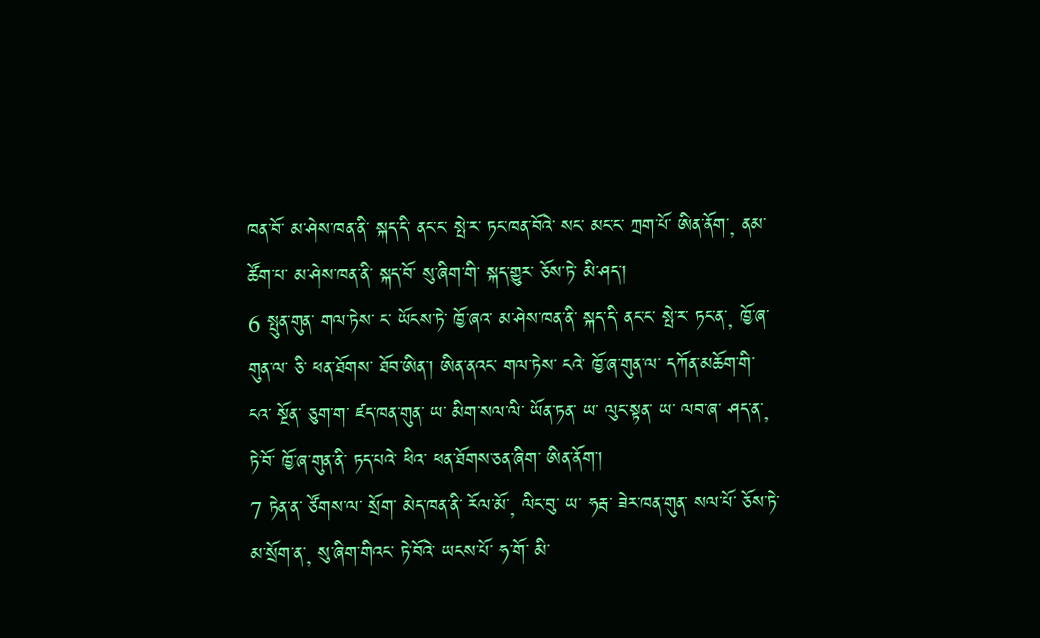ཁན་བོ་ མ་ཤེས་ཁན་ནི་ སྐད་དི་ ནང་ང་ སྤེ་ར་ ཏང་ཁན་བོའེ་ སང་ མང་ང་ ཀྲག་པོ་ ཨིན་ནོག་, ནམ་ཚོག་པ་ མ་ཤེས་ཁན་ནི་ སྐད་བོ་ སུ་ཞིག་གི་ སྐད་གྱུར་ ཅོས་ཏེ་ མི་ཤད་།
6 སྤུན་གུན་ གལ་ཏེས་ ང་ ཡོངས་ཏེ་ ཁྱོ་ཞའ་ མ་ཤེས་ཁན་ནི་ སྐད་དི་ ནང་ང་ སྤེ་ར་ ཏང་ན་, ཁྱོ་ཞ་གུན་ལ་ ཅི་ ཕན་ཐོགས་ ཐོབ་ཨིན་། ཨིན་ནའང་ གལ་ཏེས་ ངའེ་ ཁྱོ་ཞ་གུན་ལ་ དཀོན་མཆོག་གི་ ངའ་ སྔོན་ ཅུག་ག་ ཛད་ཁན་གུན་ ཡ་ མིག་སལ་ལི་ ཡོན་ཏན་ ཡ་ ལུང་སྟན་ ཡ་ ལབ་ཞ་ ཤད་ན་, ཏེ་བོ་ ཁྱོ་ཞ་གུན་ནི་ ཏད་པའེ་ ཕིའ་ ཕན་ཐོགས་ཅན་ཞིག་ ཨིན་ནོག་།
7 ཏེན་ན་ ཙོགས་ལ་ སྲོག་ མེད་ཁན་ནི་ རོལ་མོ་, ལིང་བུ་ ཡ་ ཧརྦ་ ཟེར་ཁན་གུན་ སལ་པོ་ ཅོས་ཏེ་ མ་སྲོག་ན་, སུ་ཞིག་གིའང་ ཏེ་བོའེ་ ཡངས་པོ་ ཧ་གོ་ མི་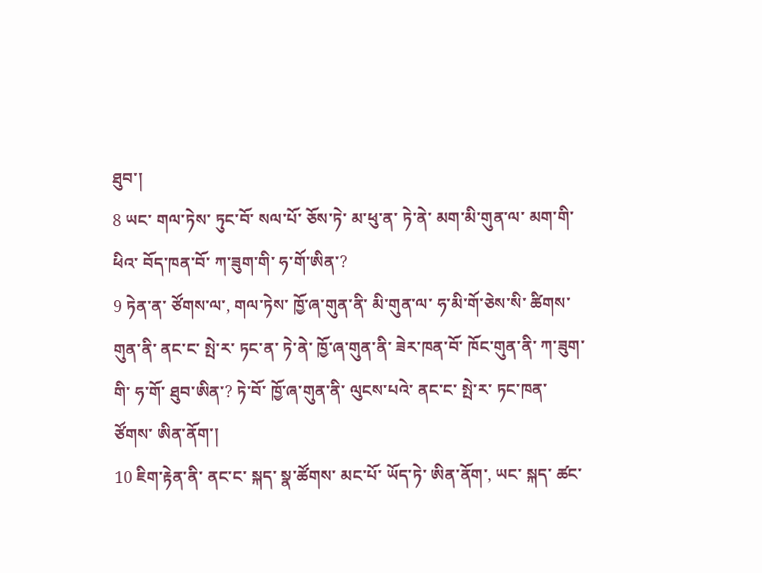ཐུབ་།
8 ཡང་ གལ་ཏེས་ ཏུང་བོ་ སལ་པོ་ ཅོས་ཏེ་ མ་ཕུ་ན་ ཏེ་ནེ་ མག་མི་གུན་ལ་ མག་གི་ ཕིའ་ བོད་ཁན་བོ་ ཀ་ཟུག་གི་ ཧ་གོ་ཨིན་?
9 ཏེན་ན་ ཙོགས་ལ་, གལ་ཏེས་ ཁྱོ་ཞ་གུན་ནི་ མི་གུན་ལ་ ཧ་མི་གོ་ཅེས་སི་ ཚིགས་གུན་ནི་ ནང་ང་ སྤེ་ར་ ཏང་ན་ ཏེ་ནེ་ ཁྱོ་ཞ་གུན་ནི་ ཟེར་ཁན་བོ་ ཁོང་གུན་ནི་ ཀ་ཟུག་གི་ ཧ་གོ་ ཐུབ་ཨིན་? ཏེ་བོ་ ཁྱོ་ཞ་གུན་ནི་ ལུངས་པའེ་ ནང་ང་ སྤེ་ར་ ཏང་ཁན་ ཙོགས་ ཨིན་ནོག་།
10 ཇིག་རྟེན་ནི་ ནང་ང་ སྐད་ སྣ་ཚོགས་ མང་པོ་ ཡོད་ཏེ་ ཨིན་ནོག་, ཡང་ སྐད་ ཚང་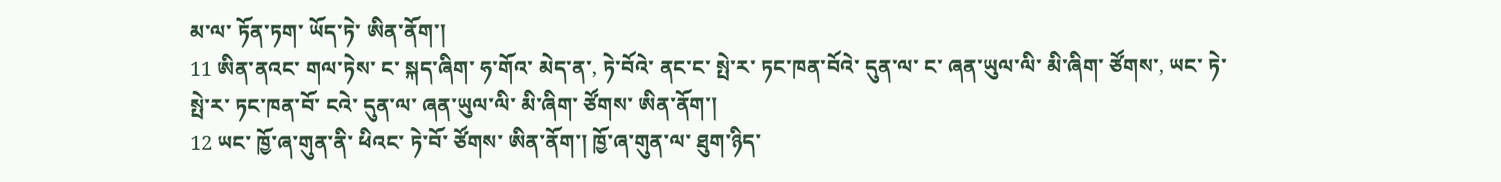མ་ལ་ ཏོན་ཏག་ ཡོད་ཏེ་ ཨིན་ནོག་།
11 ཨིན་ནའང་ གལ་ཏེས་ ང་ སྐད་ཞིག་ ཧ་གོའ་ མེད་ན་, ཏེ་བོའེ་ ནང་ང་ སྤེ་ར་ ཏང་ཁན་བོའེ་ དུན་ལ་ ང་ ཞན་ཡུལ་ལི་ མི་ཞིག་ ཙོགས་, ཡང་ ཏེ་ སྤེ་ར་ ཏང་ཁན་བོ་ ངའེ་ དུན་ལ་ ཞན་ཡུལ་ལི་ མི་ཞིག་ ཙོགས་ ཨིན་ནོག་།
12 ཡང་ ཁྱོ་ཞ་གུན་ནི་ ཕིའང་ ཏེ་བོ་ ཙོགས་ ཨིན་ནོག་། ཁྱོ་ཞ་གུན་ལ་ ཐུག་ཉིད་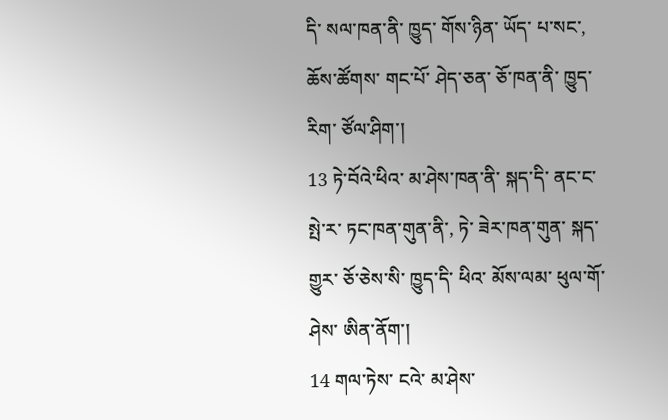དི་ སལ་ཁན་ནི་ ཁྱུད་ གོས་ཉིན་ ཡོད་ པ་སང་, ཆོས་ཚོགས་ གང་པོ་ ཤེད་ཅན་ ཅོ་ཁན་ནི་ ཁྱུད་རིག་ ཙོལ་ཤིག་།
13 ཏེ་བོའེ་ཕིའ་ མ་ཤེས་ཁན་ནི་ སྐད་དི་ ནང་ང་ སྤེ་ར་ ཏང་ཁན་གུན་ནི་, ཏེ་ ཟེར་ཁན་གུན་ སྐད་གྱུར་ ཅོ་ཅེས་སི་ ཁྱུད་དི་ ཕིའ་ མོས་ལམ་ ཕུལ་གོ་ཤེས་ ཨིན་ནོག་།
14 གལ་ཏེས་ ངའེ་ མ་ཤེས་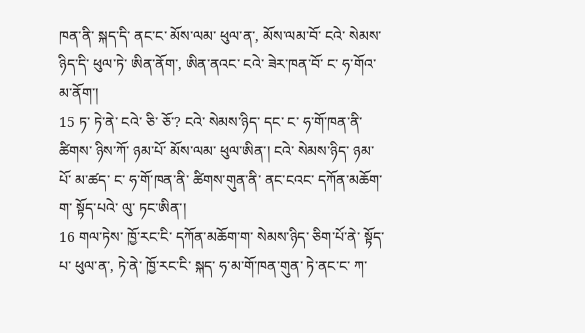ཁན་ནི་ སྐད་དི་ ནང་ང་ མོས་ལམ་ ཕུལ་ན་, མོས་ལམ་བོ་ ངའེ་ སེམས་ཉིད་དི་ ཕུལ་ཏེ་ ཨིན་ནོག་, ཨིན་ནའང་ ངའེ་ ཟེར་ཁན་བོ་ ང་ ཧ་གོའ་ མ་ནོག་།
15 ཏ་ ཏེ་ནེ་ ངའེ་ ཅི་ ཅོ་? ངའེ་ སེམས་ཉིད་ དང་ ང་ ཧ་གོ་ཁན་ནི་ ཚིགས་ ཉིས་ཀོ་ ཉམ་པོ་ མོས་ལམ་ ཕུལ་ཨིན་། ངའེ་ སེམས་ཉིད་ ཉམ་པོ་ མ་ཚད་ ང་ ཧ་གོ་ཁན་ནི་ ཚིགས་གུན་ནི་ ནང་ངའང་ དཀོན་མཆོག་ག་ སྟོད་པའེ་ ལུ་ ཏང་ཨིན་།
16 གལ་ཏེས་ ཁྱོ་རང་ངི་ དཀོན་མཆོག་ག་ སེམས་ཉིད་ ཅིག་པོ་ནེ་ སྟོད་པ་ ཕུལ་ན་, ཏེ་ནེ་ ཁྱོ་རང་ངི་ སྐད་ ཧ་མ་གོ་ཁན་གུན་ ཏེ་ནང་ང་ ཀ་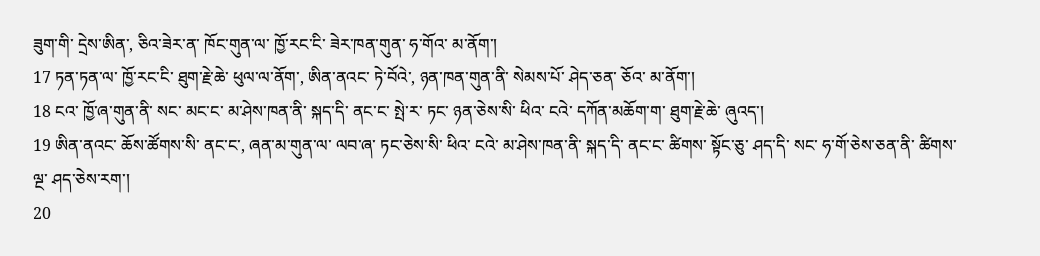ཟུག་གི་ དྲེས་ཨིན་, ཅིའ་ཟེར་ན་ ཁོང་གུན་ལ་ ཁྱོ་རང་ངི་ ཟེར་ཁན་གུན་ ཧ་གོའ་ མ་ནོག་།
17 ཏན་ཏན་ལ་ ཁྱོ་རང་ངི་ ཐུག་རྗེ་ཆེ་ ཕུལ་ལ་ནོག་, ཨིན་ནའང་ ཏེ་བོའེ་, ཉན་ཁན་གུན་ནི་ སེམས་པོ་ ཤེད་ཅན་ ཅོའ་ མ་ནོག་།
18 ངའ་ ཁྱོ་ཞ་གུན་ནི་ སང་ མང་ང་ མ་ཤེས་ཁན་ནི་ སྐད་དི་ ནང་ང་ སྤེ་ར་ ཏང་ ཉན་ཅེས་སི་ ཕིའ་ ངའེ་ དཀོན་མཆོག་ག་ ཐུག་རྗེ་ཆེ་ ཞུའད་།
19 ཨིན་ནའང་ ཆོས་ཚོགས་སི་ ནང་ང་, ཞན་མ་གུན་ལ་ ལབ་ཞ་ ཏང་ཅེས་སི་ ཕིའ་ ངའེ་ མ་ཤེས་ཁན་ནི་ སྐད་དི་ ནང་ང་ ཚིགས་ སྟོང་ཅུ་ ཤད་དི་ སང་ ཧ་གོ་ཅེས་ཅན་ནི་ ཚིགས་ ལྔ་ ཤད་ཅེས་རག་།
20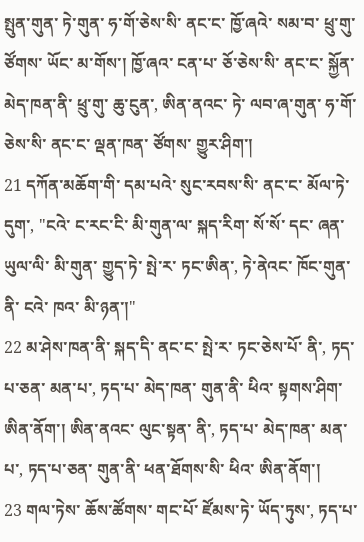སྤུན་གུན་ ཏེ་གུན་ ཧ་གོ་ཅེས་སི་ ནང་ང་ ཁྱོ་ཞའེ་ སམ་བ་ ཕྲུ་གུ་ ཙོགས་ ཡོང་ མ་གོས་། ཁྱོ་ཞའ་ ངན་པ་ ཅོ་ཅེས་སི་ ནང་ང་ སྐྱོན་མེད་ཁན་ནི་ ཕྲུ་གུ་ ཆུ་ངུན་, ཨིན་ནའང་ ཏེ་ ལབ་ཞ་གུན་ ཧ་གོ་ཅེས་སི་ ནང་ང་ ལྡན་ཁན་ ཙོགས་ གྱུར་ཤིག་།
21 དཀོན་མཆོག་གི་ དམ་པའེ་ སུང་རབས་སི་ ནང་ང་ མོལ་ཏེ་ དུག་, "ངའེ་ ང་རང་ངི་ མི་གུན་ལ་ སྐད་རིག་ སོ་སོ་ དང་ ཞན་ཡུལ་ལི་ མི་གུན་ གྱུད་ཏེ་ སྤེ་ར་ ཏང་ཨིན་, ཏེ་ནེའང་ ཁོང་གུན་ནི་ ངའེ་ ཁའ་ མི་ཉན་།"
22 མ་ཤེས་ཁན་ནི་ སྐད་དི་ ནང་ང་ སྤེ་ར་ ཏང་ཅེས་པོ་ ནི་, ཏད་པ་ཅན་ མན་པ་, ཏད་པ་ མེད་ཁན་ གུན་ནི་ ཕིའ་ སྟགས་ཤིག་ ཨིན་ནོག་། ཨིན་ནའང་ ལུང་སྟན་ ནི་, ཏད་པ་ མེད་ཁན་ མན་པ་, ཏད་པ་ཅན་ གུན་ནི་ ཕན་ཐོགས་སི་ ཕིའ་ ཨིན་ནོག་།
23 གལ་ཏེས་ ཆོས་ཚོགས་ གང་པོ་ ཛོམས་ཏེ་ ཡོད་ཏུས་, ཏད་པ་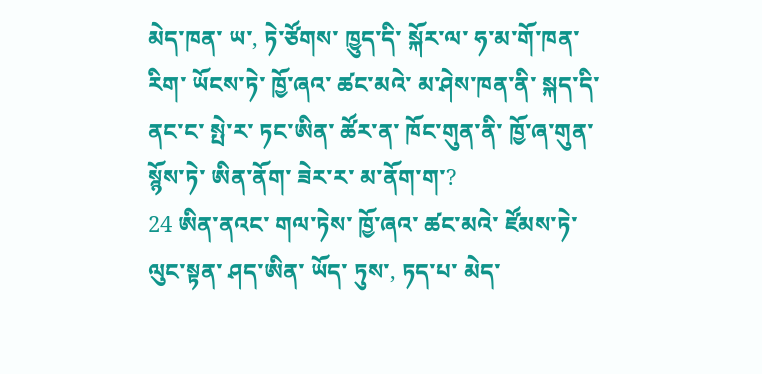མེད་ཁན་ ཡ་, ཏེ་ཙོགས་ ཁྱུད་དི་ སྐོར་ལ་ ཧ་མ་གོ་ཁན་ རིག་ ཡོངས་ཏེ་ ཁྱོ་ཞའ་ ཚང་མའེ་ མ་ཤེས་ཁན་ནི་ སྐད་དི་ ནང་ང་ སྤེ་ར་ ཏང་ཨིན་ ཚོར་ན་ ཁོང་གུན་ནི་ ཁྱོ་ཞ་གུན་ སྙོས་ཏེ་ ཨིན་ནོག་ ཟེར་ར་ མ་ནོག་ག་?
24 ཨིན་ནའང་ གལ་ཏེས་ ཁྱོ་ཞའ་ ཚང་མའེ་ ཛོམས་ཏེ་ ལུང་སྟན་ ཤད་ཨིན་ ཡོད་ ཏུས་, ཏད་པ་ མེད་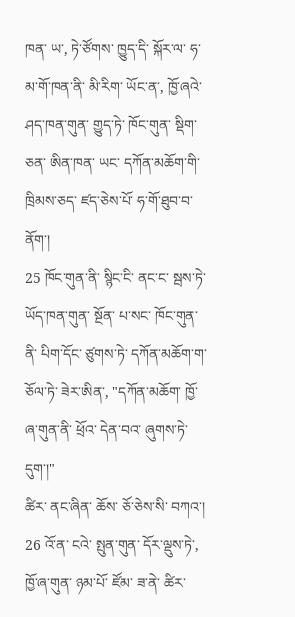ཁན་ ཡ་, ཏེ་ཙོགས་ ཁྱུད་དི་ སྐོར་ལ་ ཧ་མ་གོ་ཁན་ནི་ མི་རིག་ ཡོང་ན་, ཁྱོ་ཞའེ་ ཤད་ཁན་གུན་ གྱུད་ཏེ་ ཁོང་གུན་ སྡིག་ཅན་ ཨིན་ཁན་ ཡང་ དཀོན་མཆོག་གི་ ཁྲིམས་ཅད་ ཛད་ཅེས་པོ་ ཧ་གོ་ཐུབ་བ་ནོག་།
25 ཁོང་གུན་ནི་ སྙིང་ངི་ ནང་ང་ སྦས་ཏེ་ ཡོད་ཁན་གུན་ སྔོན་ པ་སང་ ཁོང་གུན་ནི་ པིག་དོང་ ཙུགས་ཏེ་ དཀོན་མཆོག་ག་ ཅོལ་ཏེ་ ཟེར་ཨིན་, "དཀོན་མཆོག་ ཁྱོ་ཞ་གུན་ནི་ ཕྲོའ་ དེན་བའ་ ཞུགས་ཏེ་ དུག་།"
ཚིར་ ནང་ཞིན་ ཆོས་ ཅོ་ཅེས་སི་ བཀའ་།
26 འོ་ན་ ངའེ་ སྤུན་གུན་ དོར་ལྡུས་ཏེ་, ཁྱོ་ཞ་གུན་ ཉམ་པོ་ ཛོམ་ ཟ་ནེ་ ཚིར་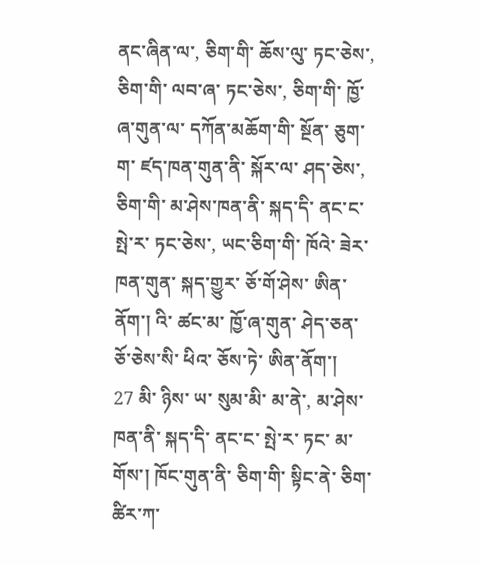ནང་ཞིན་ལ་, ཅིག་གི་ ཆོས་ལུ་ ཏང་ཅེས་, ཅིག་གི་ ལབ་ཞ་ ཏང་ཅེས་, ཅིག་གི་ ཁྱོ་ཞ་གུན་ལ་ དཀོན་མཆོག་གི་ སྔོན་ ཅུག་ག་ ཛད་ཁན་གུན་ནི་ སྐོར་ལ་ ཤད་ཅེས་, ཅིག་གི་ མ་ཤེས་ཁན་ནི་ སྐད་དི་ ནང་ང་ སྤེ་ར་ ཏང་ཅེས་, ཡང་ཅིག་གི་ ཁོའེ་ ཟེར་ཁན་གུན་ སྐད་གྱུར་ ཅོ་གོ་ཤེས་ ཨིན་ནོག་། འི་ ཚང་མ་ ཁྱོ་ཞ་གུན་ ཤེད་ཅན་ ཅོ་ཅེས་སི་ ཕིའ་ ཅོས་ཏེ་ ཨིན་ནོག་།
27 མི་ ཉིས་ ཡ་ སུམ་མི་ མ་ནེ་, མ་ཤེས་ཁན་ནི་ སྐད་དི་ ནང་ང་ སྤེ་ར་ ཏང་ མ་གོས་། ཁོང་གུན་ནི་ ཅིག་གི་ སྟིང་ནེ་ ཅིག་ ཚིར་ཀ་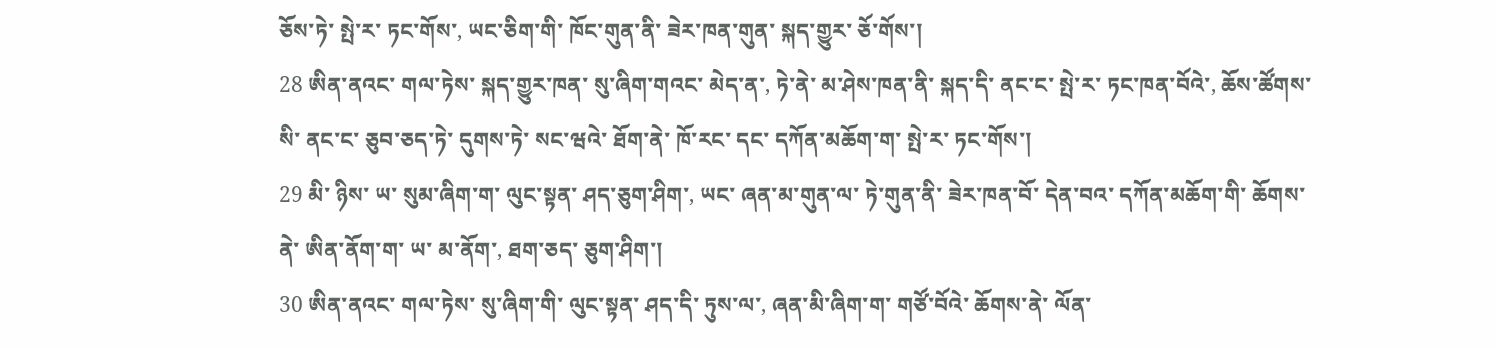ཅོས་ཏེ་ སྤེ་ར་ ཏང་གོས་, ཡང་ཅིག་གི་ ཁོང་གུན་ནི་ ཟེར་ཁན་གུན་ སྐད་གྱུར་ ཅོ་གོས་།
28 ཨིན་ནའང་ གལ་ཏེས་ སྐད་གྱུར་ཁན་ སུ་ཞིག་གའང་ མེད་ན་, ཏེ་ནེ་ མ་ཤེས་ཁན་ནི་ སྐད་དི་ ནང་ང་ སྤེ་ར་ ཏང་ཁན་བོའེ་, ཆོས་ཚོགས་སི་ ནང་ང་ ཅུབ་ཅད་ཏེ་ དུགས་ཏེ་ སང་ཝའེ་ ཐོག་ནེ་ ཁོ་རང་ དང་ དཀོན་མཆོག་ག་ སྤེ་ར་ ཏང་གོས་།
29 མི་ ཉིས་ ཡ་ སུམ་ཞིག་ག་ ལུང་སྟན་ ཤད་ཅུག་ཤིག་, ཡང་ ཞན་མ་གུན་ལ་ ཏེ་གུན་ནི་ ཟེར་ཁན་བོ་ དེན་བའ་ དཀོན་མཆོག་གི་ ཆོགས་ནེ་ ཨིན་ནོག་ག་ ཡ་ མ་ནོག་, ཐག་ཅད་ ཅུག་ཤིག་།
30 ཨིན་ནའང་ གལ་ཏེས་ སུ་ཞིག་གི་ ལུང་སྟན་ ཤད་དི་ ཏུས་ལ་, ཞན་མི་ཞིག་ག་ གཙོ་བོའེ་ ཆོགས་ནེ་ ལོན་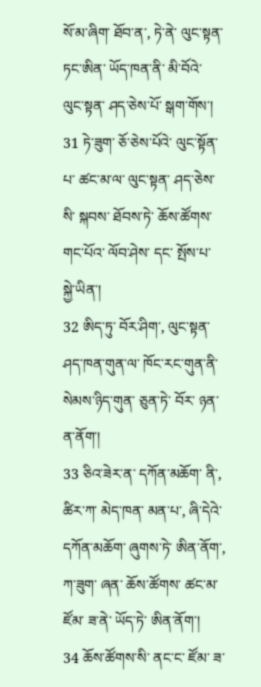སོ་མ་ཞིག་ ཐོབ་ན་, ཏེ་ནེ་ ལུང་སྟན་ ཏང་ཨིན་ ཡོད་ཁན་ནི་ མི་བོའེ་ ལུང་སྟན་ ཤད་ཅེས་པོ་ སྒག་གོས་།
31 ཏེ་ཟུག་ ཅོ་ཅེས་པོའེ་ ལུང་སྟོན་པ་ ཚང་མ་ལ་ ལུང་སྟན་ ཤད་ཅེས་སི་ སྐབས་ ཐོབས་ཏེ་ ཆོས་ཚོགས་ གང་པོའ་ ལོབ་ཤེས་ དང་ སྤོས་པ་ སྐྱེ་ཡིན་།
32 ཨིད་ཏུ་ བོར་ཤིག་, ལུང་སྟན་ ཤད་ཁན་གུན་ལ་ ཁོང་རང་གུན་ནི་ སེམས་ཉིད་གུན་ ཅུན་ཏེ་ བོར་ ཉན་ན་ནོག་།
33 ཅིའ་ཟེར་ན་ དཀོན་མཆོག་ ནི་, ཚིར་ཀ་ མེད་ཁན་ མན་པ་, ཞི་དེའེ་ དཀོན་མཆོག་ ཞུགས་ཏེ་ ཨིན་ནོག་, ཀ་ཟུག་ ཞན་ ཆོས་ཚོགས་ ཚང་མ་ ཛོམ་ ཟ་ནེ་ ཡོད་ཏེ་ ཨིན་ནོག་།
34 ཆོས་ཚོགས་སི་ ནང་ང་ ཛོམ་ ཟ་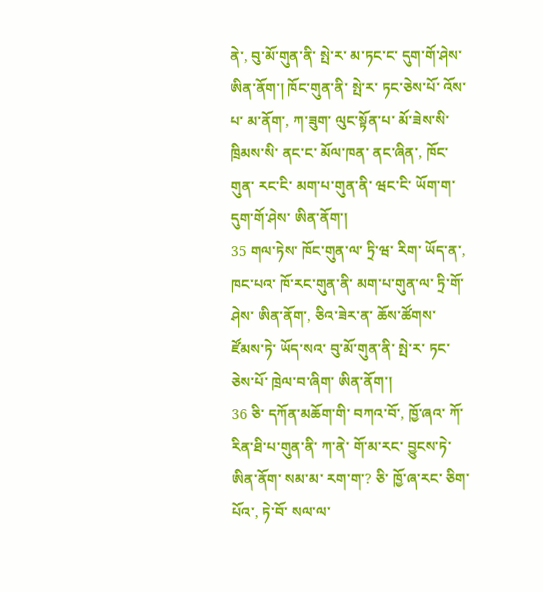ནེ་, བུ་མོ་གུན་ནི་ སྤེ་ར་ མ་ཏང་ང་ དུག་གོ་ཤེས་ ཨིན་ནོག་། ཁོང་གུན་ནི་ སྤེ་ར་ ཏང་ཅེས་པོ་ འོས་པ་ མ་ནོག་, ཀ་ཟུག་ ལུང་སྟོན་པ་ མོ་ཟེས་སི་ ཁྲིམས་སི་ ནང་ང་ མོལ་ཁན་ ནང་ཞིན་, ཁོང་གུན་ རང་ངི་ མག་པ་གུན་ནི་ ཝང་ངི་ ཡོག་ག་ དུག་གོ་ཤེས་ ཨིན་ནོག་།
35 གལ་ཏེས་ ཁོང་གུན་ལ་ ཏྲི་ཝ་ རིག་ ཡོད་ན་, ཁང་པའ་ ཁོ་རང་གུན་ནི་ མག་པ་གུན་ལ་ ཏྲི་གོ་ཤེས་ ཨིན་ནོག་, ཅིའ་ཟེར་ན་ ཆོས་ཚོགས་ ཛོམས་ཏེ་ ཡོད་སའ་ བུ་མོ་གུན་ནི་ སྤེ་ར་ ཏང་ཅེས་པོ་ ཁྲེལ་བ་ཞིག་ ཨིན་ནོག་།
36 ཅི་ དཀོན་མཆོག་གི་ བཀའ་བོ་, ཁྱོ་ཞའ་ ཀོ་རིན་ཐི་པ་གུན་ནི་ ཀ་ནེ་ གོ་མ་རང་ བྱུངས་ཏེ་ ཨིན་ནོག་ སམ་མ་ རག་ག་? ཅི་ ཁྱོ་ཞ་རང་ ཅིག་པོའ་, ཏེ་བོ་ སལ་ལ་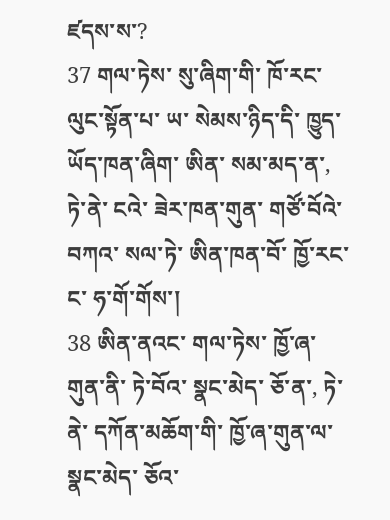ཛདས་ས་?
37 གལ་ཏེས་ སུ་ཞིག་གི་ ཁོ་རང་ ལུང་སྟོན་པ་ ཡ་ སེམས་ཉིད་དི་ ཁྱུད་ ཡོད་ཁན་ཞིག་ ཨིན་ སམ་མད་ན་, ཏེ་ནེ་ ངའེ་ ཟེར་ཁན་གུན་ གཙོ་བོའེ་ བཀའ་ སལ་ཏེ་ ཨིན་ཁན་བོ་ ཁྱོ་རང་ང་ ཧ་གོ་གོས་།
38 ཨིན་ནའང་ གལ་ཏེས་ ཁྱོ་ཞ་གུན་ནི་ ཏེ་བོའ་ སྣང་མེད་ ཅོ་ན་, ཏེ་ནེ་ དཀོན་མཆོག་གི་ ཁྱོ་ཞ་གུན་ལ་ སྣང་མེད་ ཅོའ་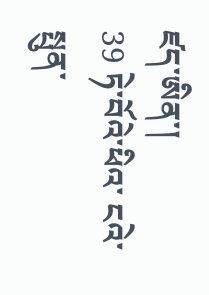ཛད་ཨིན་།
39 ཏེ་བོའེ་ཕིའ་ ངའེ་ སྤུན་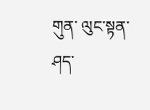གུན་ ལུང་སྟན་ ཤད་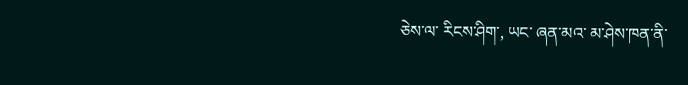ཅེས་ལ་ རིངས་ཤིག་, ཡང་ ཞན་མའ་ མ་ཤེས་ཁན་ནི་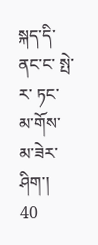སྐད་དི་ ནང་ང་ སྤེ་ར་ ཏང་ མ་གོས་ མ་ཟེར་ཤིག་།
40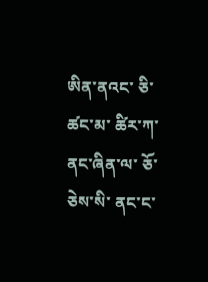ཨིན་ནའང་ ཅི་ཚང་མ་ ཚིར་ཀ་ ནང་ཞིན་ལ་ ཅོ་ཅེས་སི་ ནང་ང་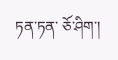ཏན་ཏན་ ཅོ་ཤིག་།